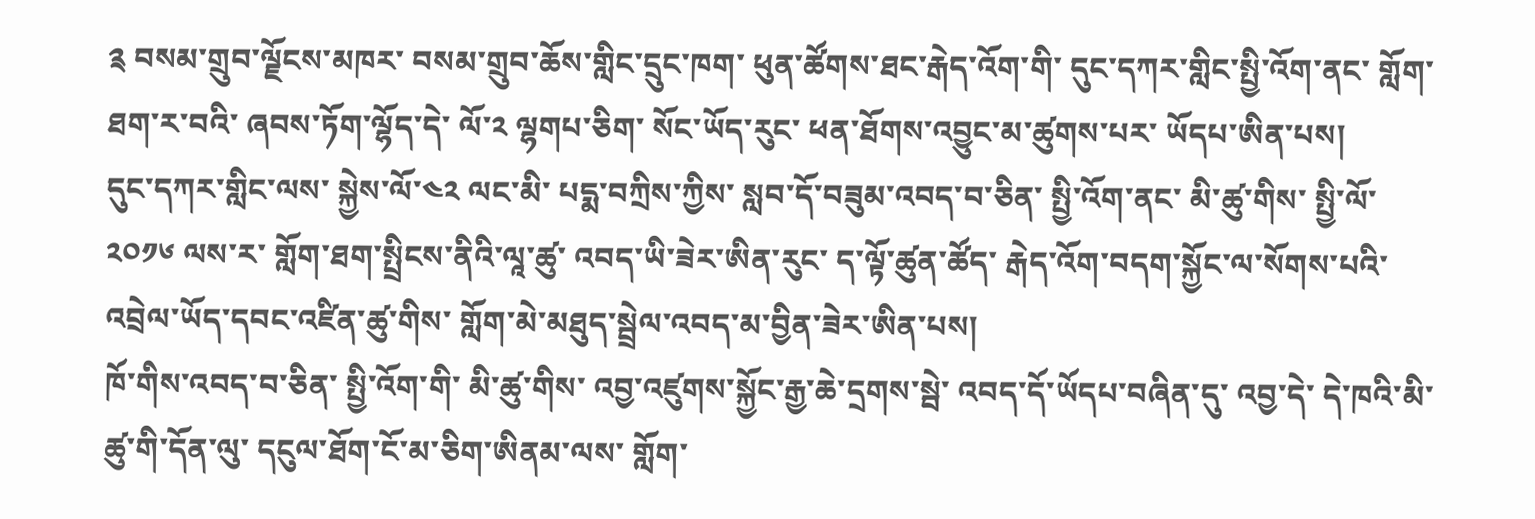༉ བསམ་གྲུབ་ལྗོངས་མཁར་ བསམ་གྲུབ་ཆོས་གླིང་དྲུང་ཁག་ ཕུན་ཚོགས་ཐང་རྒེད་འོག་གི་ དུང་དཀར་གླིང་སྤྱི་འོག་ནང་ གློག་ཐག་ར་བའི་ ཞབས་ཏོག་ལྷོད་དེ་ ལོ་༢ ལྷགཔ་ཅིག་ སོང་ཡོད་རུང་ ཕན་ཐོགས་འབྱུང་མ་ཚུགས་པར་ ཡོདཔ་ཨིན་པས།
དུང་དཀར་གླིང་ལས་ སྐྱེས་ལོ་༤༢ ལང་མི་ པདྨ་བཀྲིས་ཀྱིས་ སླབ་དོ་བཟུམ་འབད་བ་ཅིན་ སྤྱི་འོག་ནང་ མི་ཚུ་གིས་ སྤྱི་ལོ་༢༠༡༦ ལས་ར་ གློག་ཐག་སྤྲིངས་ནིའི་ལཱ་ཚུ་ འབད་ཡི་ཟེར་ཨིན་རུང་ ད་ལྟོ་ཚུན་ཚོད་ རྒེད་འོག་བདག་སྐྱོང་ལ་སོགས་པའི་ འབྲེལ་ཡོད་དབང་འཛིན་ཚུ་གིས་ གློག་མེ་མཐུད་སྦྲེལ་འབད་མ་བྱིན་ཟེར་ཨིན་པས།
ཁོ་གིས་འབད་བ་ཅིན་ སྤྱི་འོག་གི་ མི་ཚུ་གིས་ འབྱ་འཛུགས་སྐྱོང་རྒྱ་ཆེ་དྲགས་སྦེ་ འབད་དོ་ཡོདཔ་བཞིན་དུ་ འབྱ་དེ་ དེ་ཁའི་མི་ཚུ་གི་དོན་ལུ་ དངུལ་ཐོག་ངོ་མ་ཅིག་ཨིནམ་ལས་ གློག་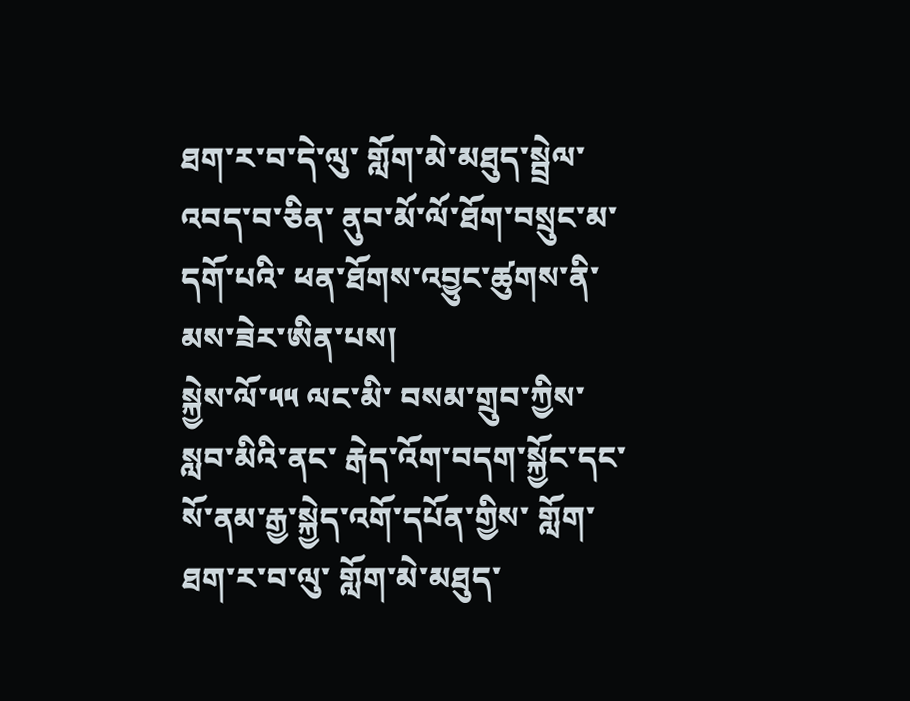ཐག་ར་བ་དེ་ལུ་ གློག་མེ་མཐུད་སྦྲེལ་འབད་བ་ཅིན་ ནུབ་མོ་ལོ་ཐོག་བསྲུང་མ་དགོ་པའི་ ཕན་ཐོགས་འབྱུང་ཚུགས་ནི་མས་ཟེར་ཨིན་པས།
སྐྱེས་ལོ་༥༥ ལང་མི་ བསམ་གྲུབ་ཀྱིས་ སླབ་མིའི་ནང་ རྒེད་འོག་བདག་སྐྱོང་དང་ སོ་ནམ་རྒྱ་སྐྱེད་འགོ་དཔོན་གྱིས་ གློག་ཐག་ར་བ་ལུ་ གློག་མེ་མཐུད་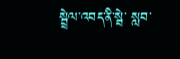སྦྲེལ་འབད་ནི་སྦེ་ སླབ་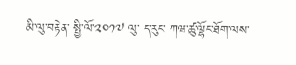མི་ལུ་བརྟེན་ སྤྱི་ལོ་༢༠༡༧ ལུ་ ད་རུང་ ཀཝ་ཚུ་ལྷོང་ཐོག་ལས་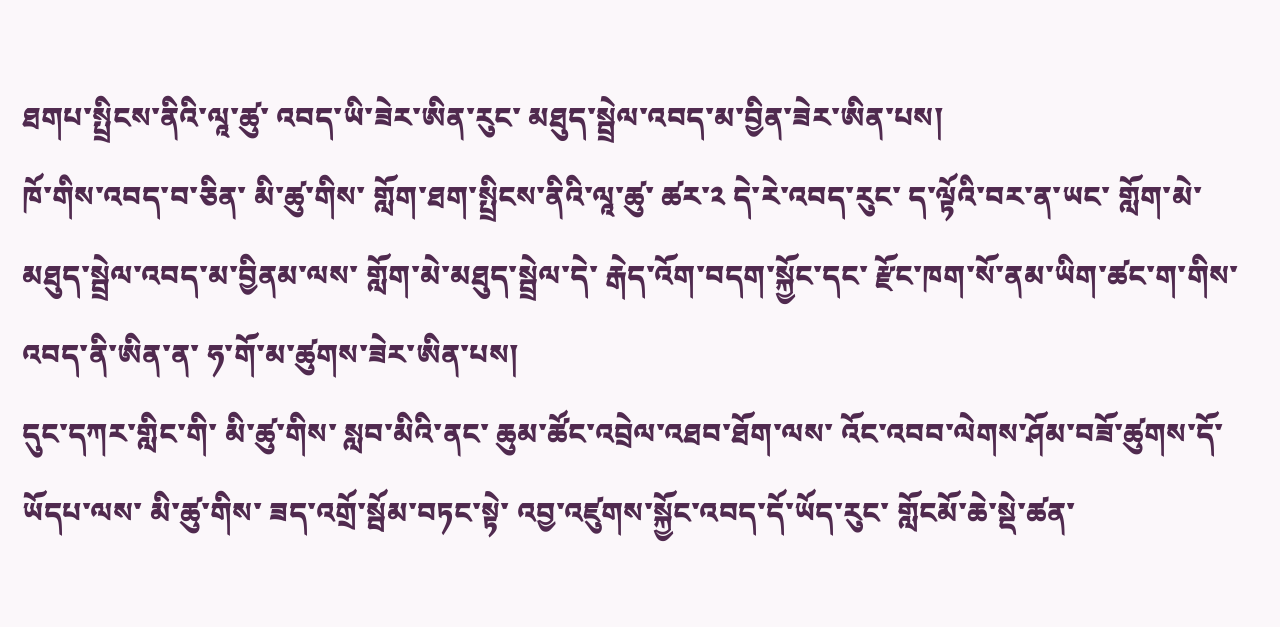ཐགཔ་སྤྲིངས་ནིའི་ལཱ་ཚུ་ འབད་ཡི་ཟེར་ཨིན་རུང་ མཐུད་སྦྲེལ་འབད་མ་བྱིན་ཟེར་ཨིན་པས།
ཁོ་གིས་འབད་བ་ཅིན་ མི་ཚུ་གིས་ གློག་ཐག་སྤྲིངས་ནིའི་ལཱ་ཚུ་ ཚར་༢ དེ་རེ་འབད་རུང་ ད་ལྟོའི་བར་ན་ཡང་ གློག་མེ་མཐུད་སྦྲེལ་འབད་མ་བྱིནམ་ལས་ གློག་མེ་མཐུད་སྦྲེལ་དེ་ རྒེད་འོག་བདག་སྐྱོང་དང་ རྫོང་ཁག་སོ་ནམ་ཡིག་ཚང་ག་གིས་ འབད་ནི་ཨིན་ན་ ཧ་གོ་མ་ཚུགས་ཟེར་ཨིན་པས།
དུང་དཀར་གླིང་གི་ མི་ཚུ་གིས་ སླབ་མིའི་ནང་ ཆུམ་ཚོང་འབྲེལ་འཐབ་ཐོག་ལས་ འོང་འབབ་ལེགས་ཤོམ་བཟོ་ཚུགས་དོ་ཡོདཔ་ལས་ མི་ཚུ་གིས་ ཟད་འགྲོ་སྦོམ་བཏང་སྟེ་ འབྱ་འཛུགས་སྐྱོང་འབད་དོ་ཡོད་རུང་ གློངམོ་ཆེ་སྡེ་ཚན་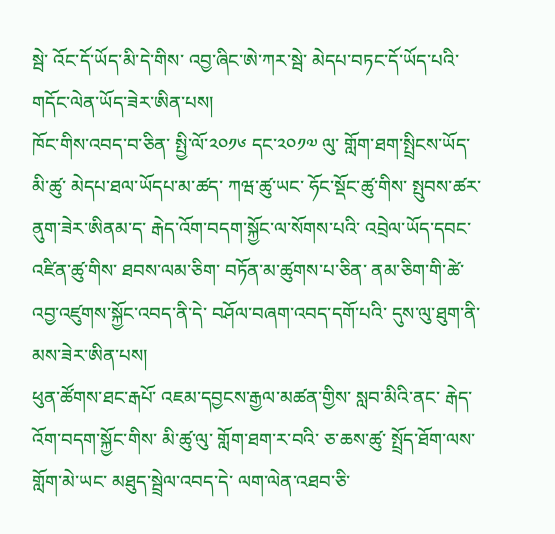སྦེ་ འོང་དོ་ཡོད་མི་དེ་གིས་ འབྱ་ཞིང་ཨེ་ཀར་སྦེ་ མེདཔ་བཏང་དོ་ཡོད་པའི་ གདོང་ལེན་ཡོད་ཟེར་ཨིན་པས།
ཁོང་གིས་འབད་བ་ཅིན་ སྤྱི་ལོ་༢༠༡༦ དང་༢༠༡༧ ལུ་ གློག་ཐག་སྤྲིངས་ཡོད་མི་ཚུ་ མེདཔ་ཐལ་ཡོདཔ་མ་ཚད་ ཀཝ་ཚུ་ཡང་ ཧོང་སྡོང་ཚུ་གིས་ སྤུབས་ཚར་ནུག་ཟེར་ཨིནམ་ད་ རྒེད་འོག་བདག་སྐྱོང་ལ་སོགས་པའི་ འབྲེལ་ཡོད་དབང་འཛིན་ཚུ་གིས་ ཐབས་ལམ་ཅིག་ བཏོན་མ་ཚུགས་པ་ཅིན་ ནམ་ཅིག་གི་ཚེ་ འབྱ་འཛུགས་སྐྱོང་འབད་ནི་དེ་ བཤོལ་བཞག་འབད་དགོ་པའི་ དུས་ལུ་ཐུག་ནི་མས་ཟེར་ཨིན་པས།
ཕུན་ཚོགས་ཐང་རྒཔོ་ འཇམ་དབྱངས་རྒྱལ་མཚན་གྱིས་ སླབ་མིའི་ནང་ རྒེད་འོག་བདག་སྐྱོང་གིས་ མི་ཚུ་ལུ་ གློག་ཐག་ར་བའི་ ཅ་ཆས་ཚུ་ སྤྲོད་ཐོག་ལས་ གློག་མེ་ཡང་ མཐུད་སྦྲེལ་འབད་དེ་ ལག་ལེན་འཐབ་ཅི་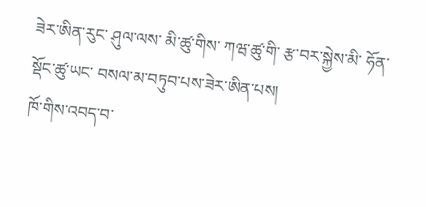ཟེར་ཨིན་རུང་ ཤུལ་ལས་ མི་ཚུ་གིས་ ཀཝ་ཚུ་གི་ རྩ་བར་སྐྱེས་མི་ ཧོན་སྡོང་ཚུ་ཡང་ བསལ་མ་བཏུབ་པས་ཟེར་ཨིན་པས།
ཁོ་གིས་འབད་བ་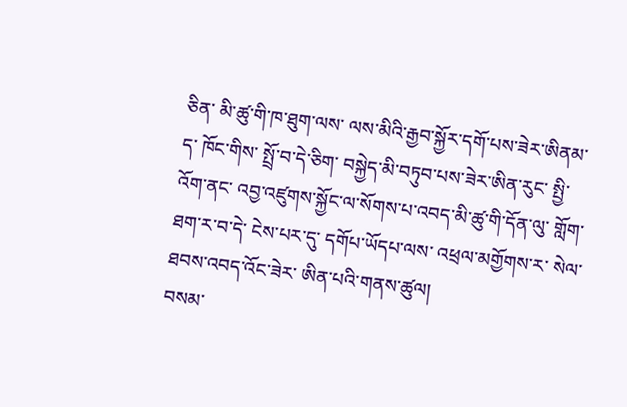ཅིན་ མི་ཚུ་གི་ཁ་ཐུག་ལས་ ལས་མིའི་རྒྱབ་སྐྱོར་དགོ་པས་ཟེར་ཨིནམ་ད་ ཁོང་གིས་ སྤྲོ་བ་དེ་ཅིག་ བསྐྱེད་མི་བཏུབ་པས་ཟེར་ཨིན་རུང་ སྤྱི་འོག་ནང་ འབྱ་འཛུགས་སྐྱོང་ལ་སོགས་པ་འབད་མི་ཚུ་གི་དོན་ལུ་ གློག་ཐག་ར་བ་དེ་ ངེས་པར་དུ་ དགོཔ་ཡོདཔ་ལས་ འཕྲལ་མགྱོགས་ར་ སེལ་ཐབས་འབད་འོང་ཟེར་ ཨིན་པའི་གནས་ཚུལ།
བསམ་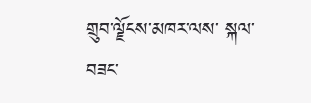གྲུབ་ལྗོངས་མཁར་ལས་ སྐལ་བཟང་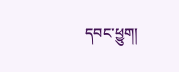དབང་ཕྱུག།